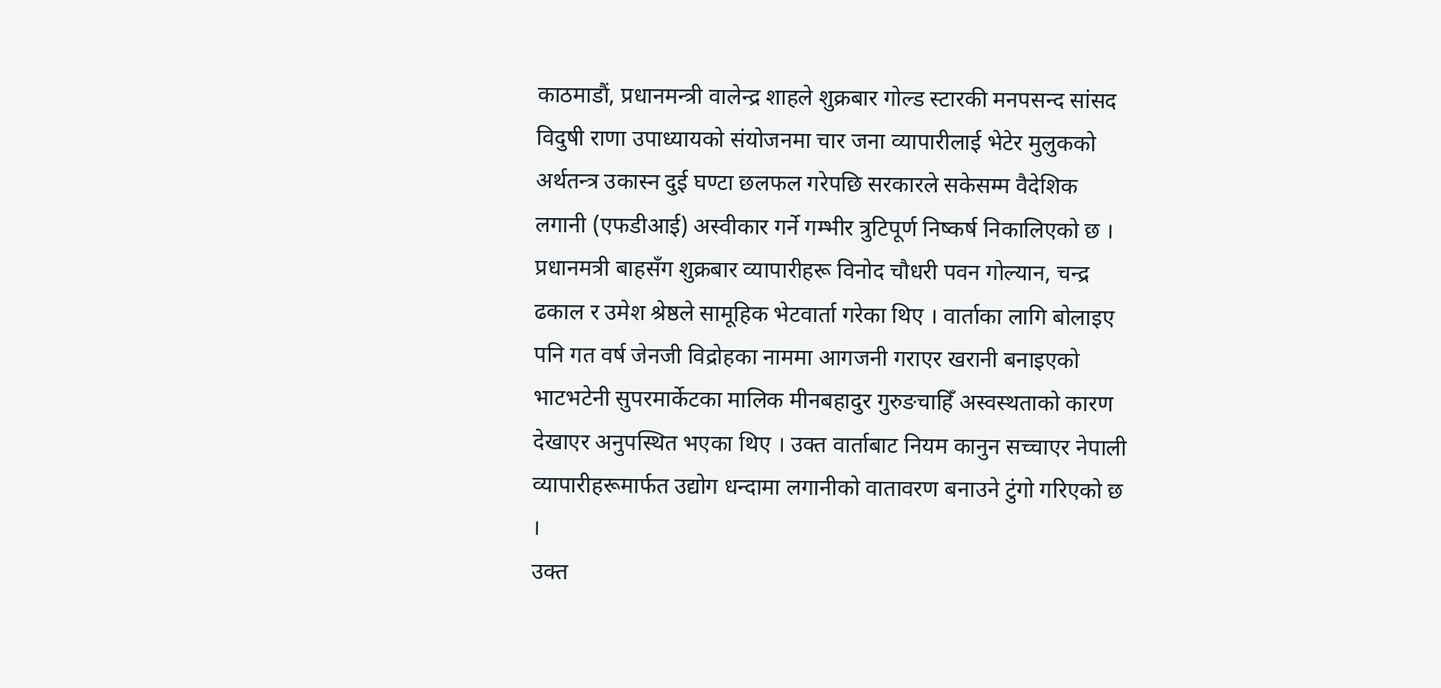काठमाडौं, प्रधानमन्त्री वालेन्द्र शाहले शुक्रबार गोल्ड स्टारकी मनपसन्द सांसद विदुषी राणा उपाध्यायको संयोजनमा चार जना व्यापारीलाई भेटेर मुलुकको अर्थतन्त्र उकास्न दुई घण्टा छलफल गरेपछि सरकारले सकेसम्म वैदेशिक लगानी (एफडीआई) अस्वीकार गर्ने गम्भीर त्रुटिपूर्ण निष्कर्ष निकालिएको छ ।
प्रधानमत्री बाहसँग शुक्रबार व्यापारीहरू विनोद चौधरी पवन गोल्यान, चन्द्र ढकाल र उमेश श्रेष्ठले सामूहिक भेटवार्ता गरेका थिए । वार्ताका लागि बोलाइए पनि गत वर्ष जेनजी विद्रोहका नाममा आगजनी गराएर खरानी बनाइएको भाटभटेनी सुपरमार्केटका मालिक मीनबहादुर गुरुङचाहिँ अस्वस्थताको कारण देखाएर अनुपस्थित भएका थिए । उक्त वार्ताबाट नियम कानुन सच्चाएर नेपाली व्यापारीहरूमार्फत उद्योग धन्दामा लगानीको वातावरण बनाउने टुंगो गरिएको छ ।
उक्त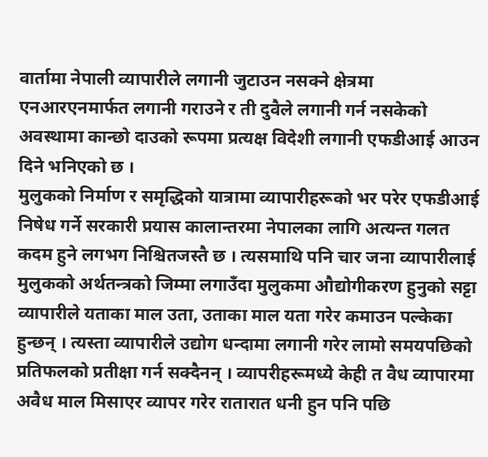वार्तामा नेपाली व्यापारीले लगानी जुटाउन नसक्ने क्षेत्रमा एनआरएनमार्फत लगानी गराउने र ती दुवैले लगानी गर्न नसकेको अवस्थामा कान्छो दाउको रूपमा प्रत्यक्ष विदेशी लगानी एफडीआई आउन दिने भनिएको छ ।
मुलुकको निर्माण र समृद्धिको यात्रामा व्यापारीहरूको भर परेर एफडीआई निषेध गर्ने सरकारी प्रयास कालान्तरमा नेपालका लागि अत्यन्त गलत कदम हुने लगभग निश्चितजस्तै छ । त्यसमाथि पनि चार जना व्यापारीलाई मुलुकको अर्थतन्त्रको जिम्मा लगाउँदा मुलुकमा औद्योगीकरण हुनुको सट्टा व्यापारीले यताका माल उता, उताका माल यता गरेर कमाउन पल्केका हुन्छन् । त्यस्ता व्यापारीले उद्योग धन्दामा लगानी गरेर लामो समयपछिको प्रतिफलको प्रतीक्षा गर्न सक्दैनन् । व्यापरीहरूमध्ये केही त वैध व्यापारमा अवैध माल मिसाएर व्यापर गरेर रातारात धनी हुन पनि पछि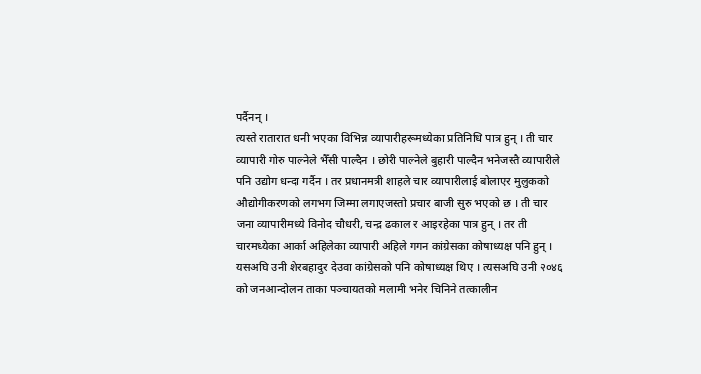पर्दैनन् ।
त्यस्ते रातारात धनी भएका विभिन्न व्यापारीहरूमध्येका प्रतिनिधि पात्र हुन् । ती चार व्यापारी गोरु पाल्नेले भैँसी पाल्दैन । छोरी पाल्नेले बुहारी पाल्दैन भनेजस्तै व्यापारीले पनि उद्योग धन्दा गर्दैन । तर प्रधानमत्री शाहले चार व्यापारीलाई बोलाएर मुलुकको औद्योगीकरणको लगभग जिम्मा लगाएजस्तो प्रचार बाजी सुरु भएको छ । ती चार जना व्यापारीमध्ये विनोद चौधरी, चन्द्र ढकाल र आइरहेका पात्र हुन् । तर ती चारमध्येका आर्का अहिलेका व्यापारी अहिले गगन कांग्रेसका कोषाध्यक्ष पनि हुन् ।
यसअघि उनी शेरबहादुर देउवा कांग्रेसको पनि कोषाध्यक्ष थिए । त्यसअघि उनी २०४६ को जनआन्दोलन ताका पञ्चायतको मलामी भनेर चिनिने तत्कालीन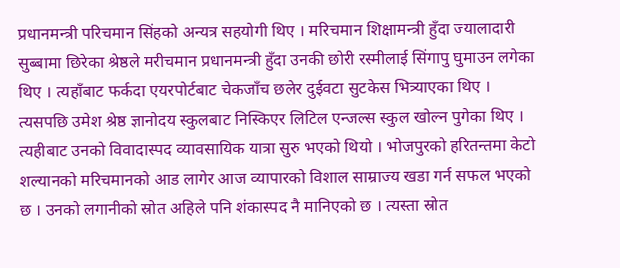प्रधानमन्त्री परिचमान सिंहको अन्यत्र सहयोगी थिए । मरिचमान शिक्षामन्त्री हुँदा ज्यालादारी सुब्बामा छिरेका श्रेष्ठले मरीचमान प्रधानमन्त्री हुँदा उनकी छोरी रस्मीलाई सिंगापु घुमाउन लगेका थिए । त्यहाँबाट फर्कदा एयरपोर्टबाट चेकजाँच छलेर दुईवटा सुटकेस भित्र्याएका थिए ।
त्यसपछि उमेश श्रेष्ठ ज्ञानोदय स्कुलबाट निस्किएर लिटिल एन्जल्स स्कुल खोल्न पुगेका थिए । त्यहीबाट उनको विवादास्पद व्यावसायिक यात्रा सुरु भएको थियो । भोजपुरको हरितन्तमा केटो शल्यानको मरिचमानको आड लागेर आज व्यापारको विशाल साम्राज्य खडा गर्न सफल भएको छ । उनको लगानीको स्रोत अहिले पनि शंकास्पद नै मानिएको छ । त्यस्ता स्रोत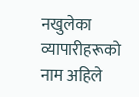नखुलेका व्यापारीहरूको नाम अहिले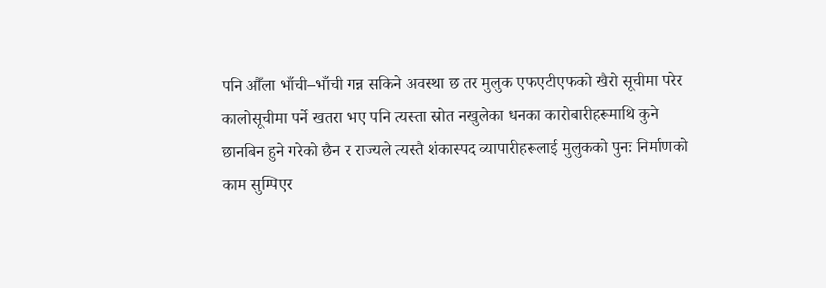पनि औँला भाँची–भाँची गन्न सकिने अवस्था छ तर मुलुक एफएटीएफको खैरो सूचीमा परेर कालोसूचीमा पर्ने खतरा भए पनि त्यस्ता स्रोत नखुलेका धनका कारोबारीहरूमाथि कुने छानबिन हुने गरेको छैन र राज्यले त्यस्तै शंकास्पद व्यापारीहरूलाई मुलुकको पुनः निर्माणको काम सुम्पिएर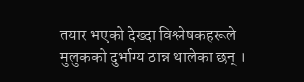तयार भएको देख्दा विश्लेषकहरूले मुलुकको दुर्भाग्य ठान्न थालेका छन् ।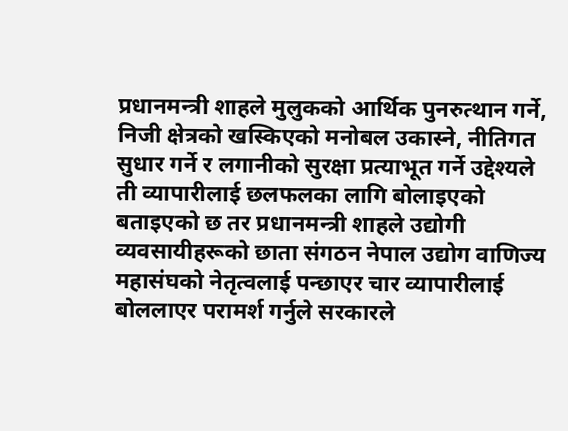प्रधानमन्त्री शाहले मुलुकको आर्थिक पुनरुत्थान गर्ने, निजी क्षेत्रको खस्किएको मनोबल उकास्ने, नीतिगत सुधार गर्ने र लगानीको सुरक्षा प्रत्याभूत गर्ने उद्देश्यले ती व्यापारीलाई छलफलका लागि बोलाइएको बताइएको छ तर प्रधानमन्त्री शाहले उद्योगी व्यवसायीहरूको छाता संगठन नेपाल उद्योग वाणिज्य महासंघको नेतृत्वलाई पन्छाएर चार व्यापारीलाई बोललाएर परामर्श गर्नुले सरकारले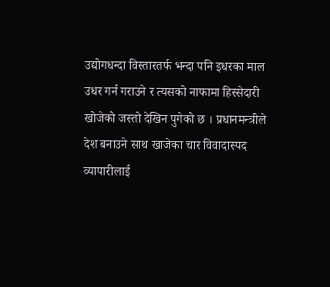उद्योगधन्दा विस्तारतर्फ भन्दा पनि इधरका माल उधर गर्न गराउने र त्यसको नाफामा हिस्सेदारी खोजेको जस्तो देखिन पुगेको छ । प्रधानमन्त्रीले देश बनाउने साथ खाजेका चार विवादास्पद व्यापारीलाई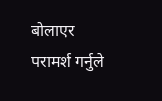बोलाएर परामर्श गर्नुले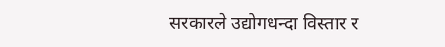सरकारले उद्योगधन्दा विस्तार र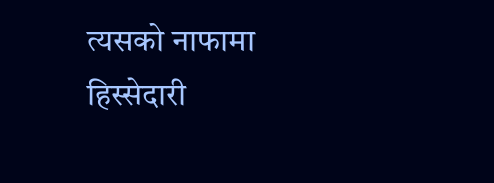त्यसको नाफामा हिस्सेदारी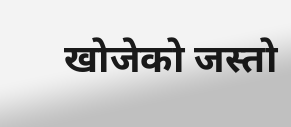खोजेको जस्तो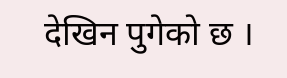देखिन पुगेको छ ।